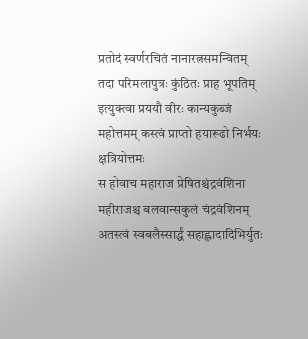प्रतोदं स्वर्णरचितं नानारत्नसमन्वितम्
तदा परिमलापुत्रः कुंठितः प्राह भूपतिम्
इत्युक्त्वा प्रययौ वीरः कान्यकुब्जं महोत्तमम् कस्त्वं प्राप्तो हयारूढो निर्भयः क्षत्रियोत्तमः
स होवाच महाराज प्रेषितश्चंद्रवंशिना
महीराजश्च बलवान्सकुलं चंद्रवंशिनम्
अतस्त्वं स्वबलैस्सार्द्धं सहाह्लादादिभिर्युतः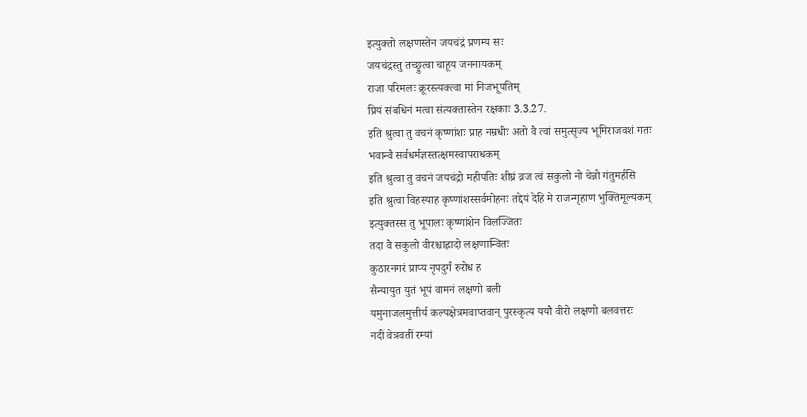इत्युक्तो लक्षणस्तेन जयचंद्रं प्रणम्य सः
जयचंद्रस्तु तच्छ्रुत्वा चाहूय जननायकम्
राजा परिमलः क्रूरस्त्यक्त्वा मां निजभूपतिम्
प्रियं संबधिनं मत्वा संत्यक्तास्तेन रक्षकाः 3.3.27.
इति श्रुत्वा तु वचनं कृष्णांशः प्राह नम्रधीः अतो वै त्वां समुत्सृज्य भूमिराजवशं गतः
भवान्वै सर्वधर्मज्ञस्तत्क्षमस्वापराधकम्
इति श्रुत्वा तु वचनं जयचंद्रो महीपतिः शीघ्रं व्रज त्वं सकुलो नो चेन्नो गंतुमर्हसि
इति श्रुत्वा विहस्याह कृष्णांशस्सर्वमोहनः तद्देयं देहि मे राजन्गृहाण भुक्तिमूल्यकम्
इत्युक्तस्स तु भूपालः कृष्णांशेन विलज्जितः
तदा वै सकुलो वीरश्चाह्लादो लक्षणान्वितः
कुठारनगरं प्राप्य नृपदुर्गं रुरोध ह
सैन्यायुत युतं भूपं वामनं लक्षणो बली
यमुनाजलमुत्तीर्य कल्पक्षेत्रमवाप्तवान् पुरस्कृत्य ययौ वीरो लक्षणो बलवत्तरः
नदीं वेत्रवतीं रम्यां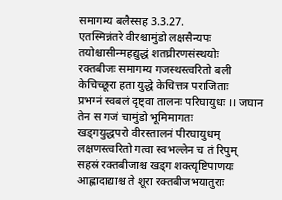समागम्य बलैस्सह 3.3.27.
एतस्मिन्नंतरे वीरश्चामुंडो लक्षसैन्यपः
तयोश्चासीन्महद्युद्धं शतघ्रीरणसंस्थयोः
रक्तबीजः समागम्य गजस्थस्त्वरितो बली
केचिच्छूरा हता युद्धे केचित्तत्र पराजिताः
प्रभग्नं स्वबलं दृष्ट्वा तालनः परिघायुधः ।। जघान तेन स गजं चामुंडो भूमिमागतः
खड्गयुद्धपरो वीरस्तालनं पीरघायुधम्
लक्षणस्त्वरितो गत्वा स्वभल्लेन च तं रिपुम्
सहस्रं रक्तबीजाश्च खड्ग शक्त्यृष्टिपाणयः
आह्लादाद्याश्च ते शूरा रक्तबीजभयातुराः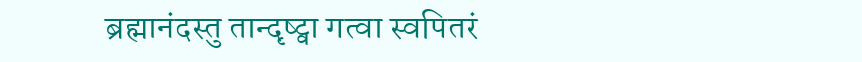ब्रह्मानंदस्तु तान्दृष्ट्वा गत्वा स्वपितरं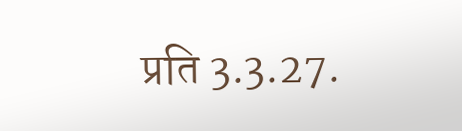प्रति 3.3.27.